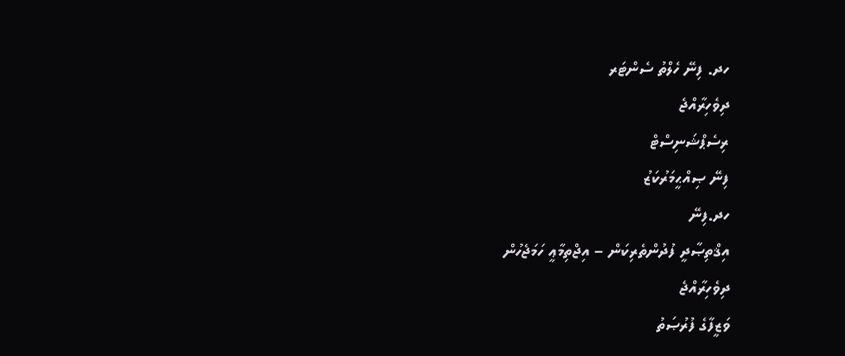ހދ. ފިނޭ ހެލްތު ސެންޓަރ
ދިވެހިރާއްޖެ
ރިސެޕްޝަނިސްޓް
ފިނޭ ޞިއްޙީމަރުކަޒު
ހދ.ފިނޭ
އިޤްތިޞާދީ ފުދުންތެރިކަން – އިޖްތިމާޢީ ހަމަޖެހުން
ދިވެހިރާއްޖެ
ވަޒީފާގެ ފުރުޞަތު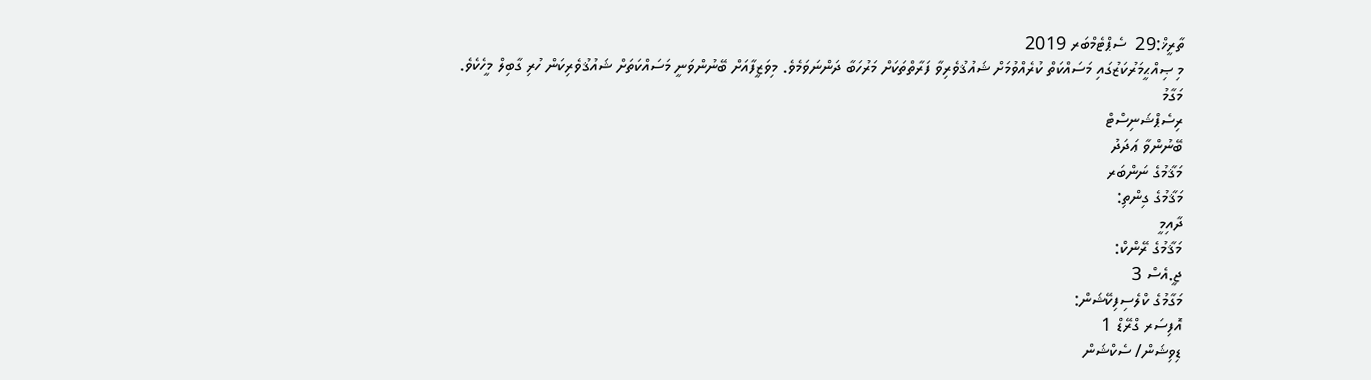ތާރީޚް:29  ސެޕްޓެމްބަރ 2019
މި ޞިއްޙީމަރުކަޒުގައި މަސައްކަތް ކުރެއްވުމަށް ޝައުޤުވެރިވާ ފަރާތްތަކަށް މަރުހަބާ ދަންނަވަމެވެ. މިވަޒީފާއަށް ބޭނުންވަނީ މަސައްކަތަށް ޝައުޤުވެރިކަން ހުރި ގާބިލް މީހެކެވެ.
މަގާމު
ރިސެޕްޝަނިސްޓް
ބޭނުންވާ ޢަދަދު
މަޤާމުގެ ނަންބަރ
މަޤާމުގެ ގިންތި:
ދާއިމީ
މަޤާމުގެ ރޭންކް:
ޖީ.އެސް 3
މަގާމުގެ ކްލެސިފިކޭޝަން:
އޮފިސަރ ގްރޭޑް 1
ޑިވިޝަން/ ސެކްޝަން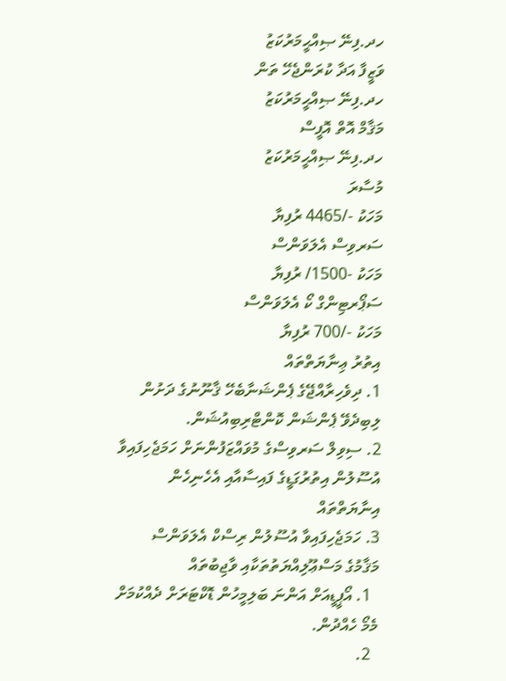ހދ.ފިނޭ ޞިއްޙީމަރުކަޒު
ވަޒީފާ އަދާ ކުރަންޖެހޭ ތަން
ހދ.ފިނޭ ޞިއްޙީމަރުކަޒު
މަޤާމް އޮތް އޮފީސް
ހދ.ފިނޭ ޞިއްޙީމަރުކަޒު
މުސާރަ
މަހަކު -/4465 ރުފިޔާ
ސަރވިސް އެލަވަންސް
މަހަކު -1500/ ރުފިޔާ
ސަޕޯރޓިންގް ކޯ އެލަވަންސް
މަހަކު -/700 ރުފިޔާ
އިތުރު ޢިނާޔަތްތައް
1. ދިވެހިރާއްޖޭގެ ޕެންޝަނާބެހޭ ޤާނޫނުގެ ދަށުން ލިބިދެވޭ ޕެންޝަން ކޮންޓްރިބިއުޝަން.
2. ސިވިލް ސަރވިސްގެ މުވައްޒަފުންނަށް ހަމަޖެހިފައިވާ އުސޫލުން އިތުރުގަޑީގެ ފައިސާއާއި އެހެނިހެން އިނާޔަތްތައް
3. ހަމަޖެހިފައިވާ އުސޫލުން ރިސްކް އެލަވަންސް
މަޤާމުގެ މަސްޢޫލިއްޔަތުތަކާއި ވާޖިބުތައް
  1. އޯޕީޑީއަށް އަންނަ ބަލިމީހުން ޑޮކްޓަރަށް ދެއްކުމަށް މެމޯ ހެއްދުން.
  2.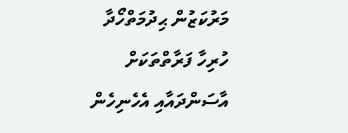މަރުކަޒުން ޙިދުމަތްހޯދާ ހުރިހާ ފަރާތްތަކަށް އާސަންދައާއި އެހެނިހެން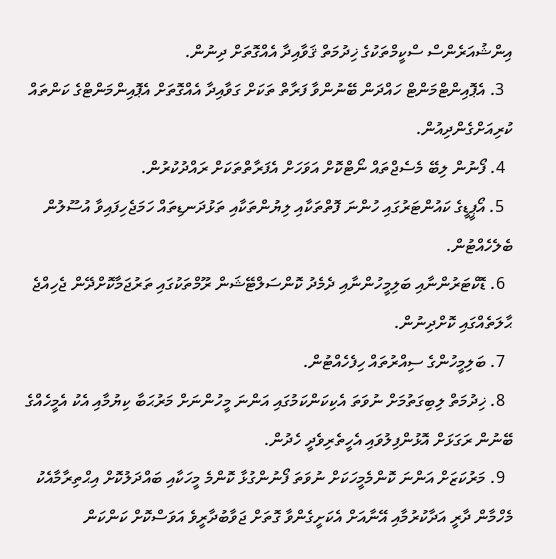އިންޝުއަރެންސް ސްކީމްތަކުގެ ޚިދުމަތް ޤަވާއިދާ އެއްގޮތަށް ދިނުން.
  3. އެޕޮއިންޓްމަންޓް ހައްދަން ބޭނުންވާ ފަރާތް ތަކަށް ގަވާއިދާ އެއްގޮތަށް އެޕޮއިންމަންޓްގެ ކަންތައް ކުރިއަށްގެންދިއުން.
  4. ފޯނުން ލިބޭ މެސެޖްތައް ނޯޓްކޮށް އަވަހަށް އެފަރާތްތަކަށް ރައްދުކުރުން.
  5. އޯޕީޑީގެ ކައުންޓަރުގައި ހުންނަ ފޮތްތަކާއި ލިޔުންތަކާއި ތަޅުދަނޑިތައް ހަމަޖެހިފައިވާ އުސޫލުން ބެލެހެއްޓުން.
  6. ޑޮކްޓަރުންނާއި ބަލިމީހުންނާއި ދެމެދު ކޮންސަލްޓޭޝަން ރޫމްތަކުގައި ތަރުޖަމާކޮށްދޭން ޖެހިއްޖެ ޙާލަތެއްގައި ކޮށްދިނުން.
  7. ބަލިމީހުންގެ ސިއްރުތައް ހިފެހެއްޓުން.
  8. ޚިދުމަތް ލިބިގަތުމަށް ނުވަތަ އެކިކަންކަމުގައި އަންނަ މީހުންނަށް މަރުޙަބާ ކިޔުމާއި އެކު އެމީހެއްގެ ބޭނުން ރަގަޅަށް އޮޅުންފިލުވައި އެހީތެރިވެދީ ހެދުން.
  9. މަރުކަޒަށް އަންނަ ކޮންމެމީހަކަށް ނުވަތަ ފޯނުންގުޅާ ކޮންމެ މީހަކާއި ބައްދަލުކޮށް އިޙްތިރާމާއެކު މެހްމާން ދާރީ އަދާކުރުމާއި އޭނާއަށް އެކަށީގެންވާ ގޮތަށް ޖަވާބުދާރީވެ އަވަސްކޮށް ކަންކަން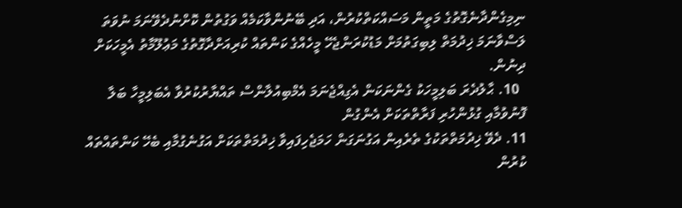ނިމިގެންދާނެގޮތުގެ މަތީން މަސައްކަތްކުރުން، އަދި ބޭނުންވާކަމެއް ވަގުތުން ކޮށްނުދެވޭނަމަ ނުވަތަ ލަސްވާނަމަ ޚިދުމަތް ލިބިގަތުމަށް މަޑުކުރަންޖެހޭ މީހެއްގެ ކަންތައް ކުރިއަށްދާގޮތުގެ މަޢުލޫމާތު އެމީހަކަށް ދިނުން.
  10. ޙާލުދެރަ ބަލިމީހަކު ގެންނަކަން އެގިއްޖެނަމަ އެމްބިއުލާންސް ތައްޔާރުކުރުވާ އެބަލިމީހާ ބަލާ ފޮނުވުމާއި ގުޅުންހުރި ފަރާތްތަކަށް އެންގުން
11. ދެވޭ ޚިދުމަތްތަކުގެ ތެރެއިން އަގުނަގަން ހަމަޖެހިފައިވާ ޚިދުމަތްތަކަށް އަގުނެގުމާއި ބެހޭ ކަންތައްތައް ކުރުން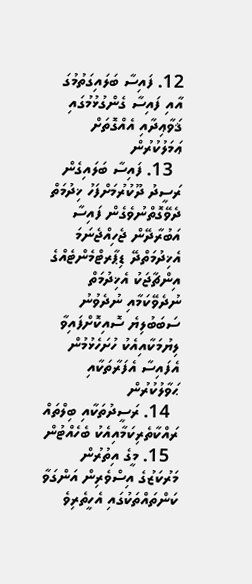12. ފައިސާ ބަލައިގަތުމުގަ އާއި ފައިސާ ގެންގުޅުމުގައި ޤަވާޢިދާއި އެއްގޮތަށް ޢަމަލުކުރުން
  13. ފައިސާ ބަލައިގެން ރަސީދު ދޫކުރުމަށްފަހު ޚިދުމަތް ދެވޭގޮތްނުވެގެން ފައިސާ އަބުރާދޭން ޖެހިއްޖެނަމަ އެޚިދުމަތްދޭ ޑިޕާރޓްމެންޓެއްގެ އިންޗާޖަކު އެޚިދުމަތް ނުދެވޭކަމާއި ނުދެވުނު ސަބަބުލިޔެ ސޮއިކޮށްފައިވާ ލިޔުމަކާއިއެކު ހުށަހެޅުމުން އެފައިސާ އެފަރާތަކާއި ޙަވާލުކުރުން
  14. ރަސީދުތަކާއި ބިލްތައް ރައްކާތެރިކަމާއިއެކު ބެހެއްޓުން
  15. މީގެ އިތުރުން މަރުކަޒުގެ އިސްވެރިން އަންގަވާ ކަންތައްތަކުގައި އެހީތެރިވެ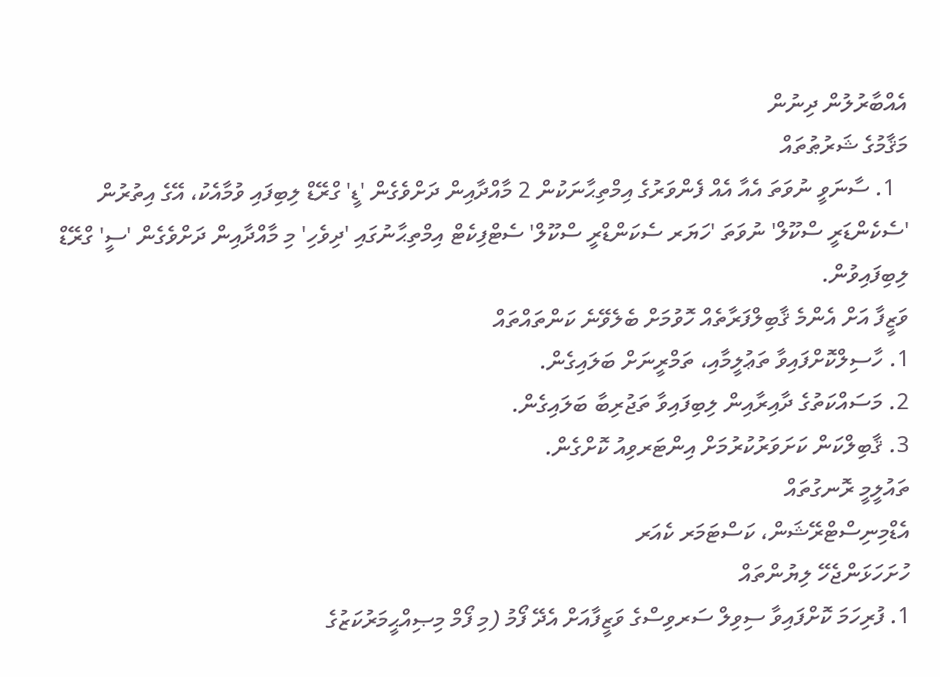އެއްބާރުލުން ދިނުން
މަޤާމުގެ ޝަރުޠުތައް
  1. ސާނަވީ ނުވަތަ އެއާ އެއް ފެންވަރުގެ އިމްތިޙާނަކުން 2 މާއްދާއިން ދަށްވެގެން 'ޑީ' ގްރޭޑް ލިބިފައި ވުމާއެކު، އޭގެ އިތުރުން 'ސެކެންޑަރީ ސްކޫލް' ނުވަތަ 'ހަޔަރ ސެކަންޑްރީ ސްކޫލް' ސެޓްފިކެޓް އިމްތިޙާނުގައި 'ދިވެހި' މި މާއްދާއިން ދަށްވެގެން 'ސީ' ގްރޭޑް ލިބިފައިވުން.
ވަޒީފާ އަށް އެންމެ ޤާބިލްފަރާތެއް ހޮވުމަށް ބެލެވޭނެ ކަންތައްތައް
1. ހާސިލްކޮށްފައިވާ ތަޢުލީމާއި، ތަމްރީނަށް ބަލައިގެން.
2. މަސައްކަތުގެ ދާއިރާއިން ލިބިފައިވާ ތަޖުރިބާ ބަލައިގެން.
3. ޤާބިލްކަން ކަށަވަރުކުރުމަށް އިންޓަރވިއު ކޮށްގެން.
ތައުލީމީ ރޮނގުތައް
އެޑްމިނިސްޓްރޭޝަން، ކަސްޓަމަރ ކެއަރ
ހުށަހަޅަންޖެހޭ ލިޔުންތައް
1. ފުރިހަމަ ކޮށްފައިވާ ސިވިލް ސަރވިސްގެ ވަޒީފާއަށް އެދޭ ފޯމު (މި ފޯމް މިޞިއްޙީމަރުކަޒުގެ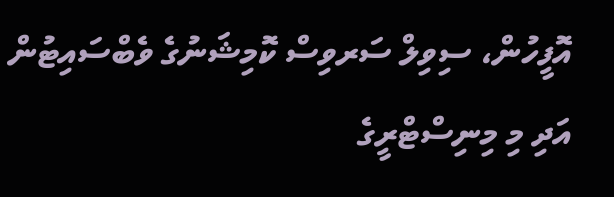އޮފީހުން، ސިވިލް ސަރވިސް ކޮމިޝަނުގެ ވެބްސައިޓުން އަދި މި މިނިސްޓްރީގެ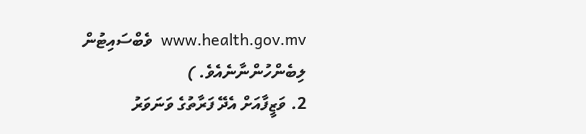www.health.gov.mv  ވެބްސައިޓުން   ލިބެންހުންނާނެއެވެ. )
2. ވަޒީފާއަށް އެދޭ ފަރާތުގެ ވަނަވަރު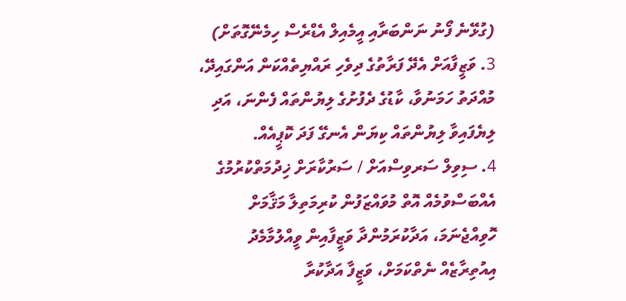(ގުޅޭނެ ފޯނު ނަންބަރާއި އީމެއިލް އެޑްރެސް ހިމެނޭގޮތަށް)
3. ވަޒީފާއަށް އެދޭ ފަރާތުގެ ދިވެހި ރައްޔިތެއްކަން އަންގައިދޭ، މުއްދަތު ހަމަނުވާ، ކާޑުގެ ދެފުށުގެ ލިޔުންތައް ފެންނަ، އަދި ލިޔެފައިވާ ލިޔުންތައް ކިޔަން އެނގޭ ފަދަ ކޮޕީއެއް.
4. ސިވިލް ސަރވިސްއަށް / ސަރުކާރަށް ޚިދުމަތްކުރުމުގެ އެއްބަސްވުމެއް އޮތް މުވައްޒަފުން ކުރިމަތިލާ މަޤާމަށް ހޮވިއްޖެނަމަ، އަދާކުރަމުންދާ ވަޒީފާއިން ވީއްލުމާމެދު އިއުތިރާޒެއް ނެތްކަމަށް، ވަޒީފާ އަދާކުރާ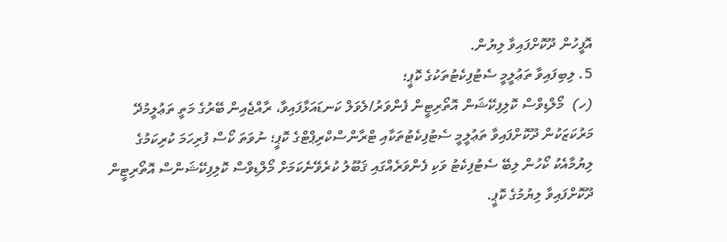އޮފީހުން ދޫކޮށްފައިވާ ލިޔުން.
5. ލިބިފައިވާ ތަޢުލީމީ ސެޓުފިކެޓުތަކުގެ ކޮޕީ؛
(ހ)  މޯލްޑިވްސް ކޮލިފިކޭޝަން އޮތޯރިޓީން ފެންވަރު/ލެވަލް ކަނޑައަޅާފައިވާ، ރާއްޖެއިން ބޭރުގެ މަތީ ތަޢުލީމުދޭ މަރުކަޒަކުން ދޫކޮށްފައިވާ ތަޢުލީމީ ސެޓުފިކެޓުތަކާއި ޓްރާންސްކްރިޕްޓްގެ ކޮޕީ؛ ނުވަތަ ކޯސް ފުރިހަމަ ކުރިކަމުގެ ލިޔުމާއެކު ކޯހުން ލިބޭ ސެޓުފިކެޓު ވަކި ފެންވަރެއްގައި ޤަބޫލު ކުރެވޭނެކަމަށް މޯލްޑިވްސް ކޮލިފިކޭޝަންސް އޮތޯރިޓީން ދޫކޮށްފައިވާ ލިޔުމުގެ ކޮޕީ.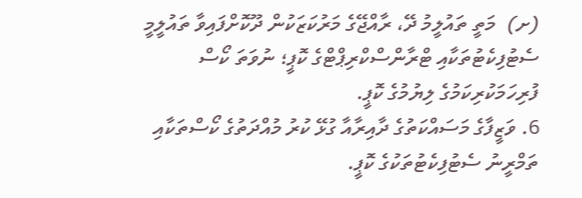(ށ)  މަތީ ތައުލީމު ދޭ، ރާއްޖޭގެ މަރުކަޒަކުން ދޫކޮށްފައިވާ ތައުލީމީ ސެޓުފިކެޓުތަކާއި ޓްރާންސްކްރިޕްޓްގެ ކޮޕީ؛ ނުވަތަ ކޯސް ފުރިހަމަކުރިކަމުގެ ލިޔުމުގެ ކޮޕީ.
6. ވަޒީފާގެ މަސައްކަތުގެ ދާއިރާއާ ގުޅޭ ކުރު މުއްދަތުގެ ކޯސްތަކާއި ތަމްރީނު ސެޓުފިކެޓުތަކުގެ ކޮޕީ.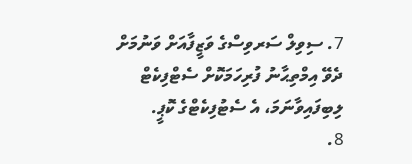7. ސިވިލް ސަރވިސްގެ ވަޒީފާއަށް ވަނުމަށް ދެވޭ އިމްތިޙާނު ފުރިހަމަކޮށް ސެޓްފިކެޓް ލިބިފައިވާނަމަ، އެ ސެޓުފިކެޓްގެ ކޮޕީ.
8.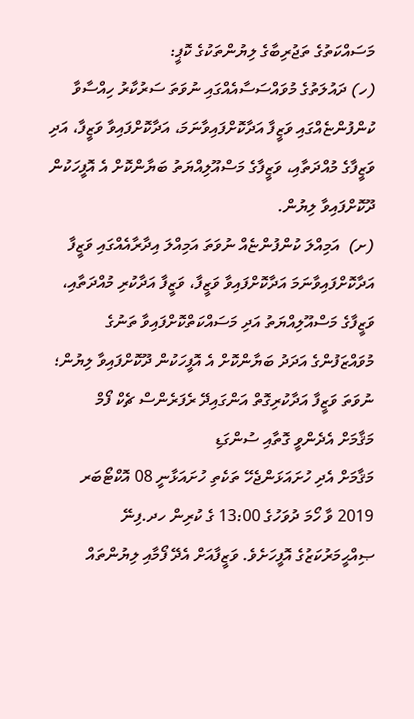މަސައްކަތުގެ ތަޖުރިބާގެ ލިޔުންތަކުގެ ކޮޕީ:
(ހ) ދައުލަތުގެ މުވައްސަސާއެއްގައި ނުވަތަ ސަރުކާރު ހިއްސާވާ ކުންފުންޏެއްގައި ވަޒީފާ އަދާކޮށްފައިވާނަމަ، އަދާކޮށްފައިވާ ވަޒީފާ، އަދި ވަޒީފާގެ މުއްދަތާއި، ވަޒީފާގެ މަސްއޫލިއްޔަތު ބަޔާންކޮށް އެ އޮފީހަކުން ދޫކޮށްފައިވާ ލިޔުން.
(ށ)  އަމިއްލަ ކުންފުންޏެއް ނުވަތަ އަމިއްލަ އިދާރާއެއްގައި ވަޒީފާ އަދާކޮށްފައިވާނަމަ އަދާކޮށްފައިވާ ވަޒީފާ، ވަޒީފާ އަދާކުރި މުއްދަތާއި، ވަޒީފާގެ މަސްއޫލިއްޔަތު އަދި މަސައްކަތްކޮށްފައިވާ ތަނުގެ މުވައްޒަފުންގެ އަދަދު ބަޔާންކޮށް އެ އޮފީހަކުން ދޫކޮށްފައިވާ ލިޔުން؛ ނުވަތަ ވަޒީފާ އަދާކުރިގޮތް އަންގައިދޭ ރެފަރެންސް ޗެކް ފޯމް
މަޤާމަށް އެދެންވީ ގޮތާއި ސުންގަޑި
މަޤާމަށް އެދި ހުށައަޅަންޖެހޭ ތަކެތި ހުށައަޅާނީ 08 އޮކްޓޯބަރ 2019 ވާ ހޯމަ ދުވަހުގެ 13:00 ގެ ކުރިން ހދ.ފިނޭ ޞިއްޙީމަރުކަޒުގެ އޮފީހަށެވެ. ވަޒީފާއަށް އެދޭ ފޯމާއި ލިޔުންތައް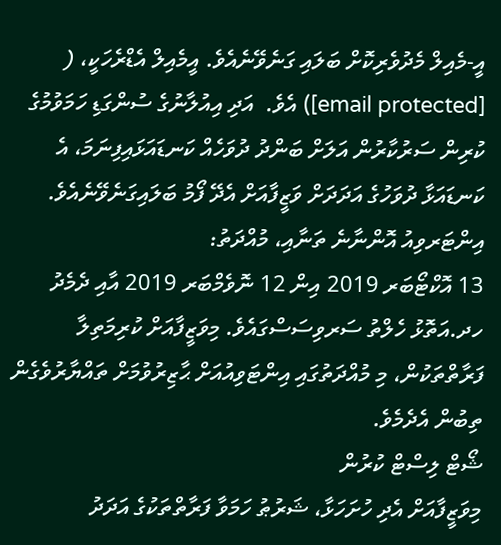އީ-މެއިލް މެދުވެރިކޮށް ބަލައި ގަނެވޭނެއެވެ. އީމެއިލް އެޑްރެހަކީ، ( [email protected]) އެވެ.  އަދި އިއުލާނުގެ ސުންގަޑި ހަމަވުމުގެ ކުރިން ސަރުކާރުން އަލަށް ބަންދު ދުވަހެއް ކަނޑައަޅައިފިނަމަ، އެ ކަނޑައަޅާ ދުވަހުގެ އަދަދަށް ވަޒީފާއަށް އެދޭ ފޯމު ބަލައިގަނެވޭނެއެވެ.
އިންޓަރވިއު އޮންނާނެ ތަނާއި، މުއްދަތު:
13 އޮކްޓޯބަރ 2019 އިން 12 ނޮވެމްބަރ 2019 އާއި ދެމެދު ހދ.އަތޮޅު ހެލްތު ސަރވިސަސްގައެވެ. މިވަޒީފާއަށް ކުރިމަތިލާ ފަރާތްތަކުން، މި މުއްދަތުގައި އިންޓަވިއުއަށް ޙާޒިރުވުމަށް ތައްޔާރުވެގެން ތިބުން އެދެމެވެ.
ޝޯޓް ލިސްޓް ކުރުން
މިވަޒީފާއަށް އެދި ހުށަހަޅާ، ޝަރުޠު ހަމަވާ ފަރާތްތަކުގެ އަދަދު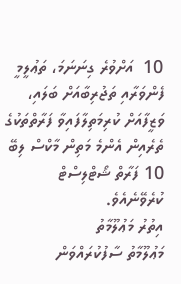10  އަށްވުރެ ގިނަނަމަ، ތަޢުލީމީ ފެންވަރާއި ތަޖުރިބާއަށް ބަލައި، ވަޒީފާއަށް ކުރިމަތިލާފައިވާ ފަރާތްތަކުގެ ތެރެއިން އެންމެ މަތިން މާކްސް ލިބޭ 10 ފަރާތް ޝޯޓްލިސްޓް ކުރެވޭނެއެވެ.
އިތުރު މަޢުލޫމާތު
މަޢުލޫމާތު ސާފުކުރައްވަން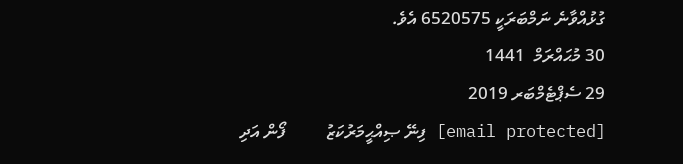ގުޅުއްވާނެ ނަމްބަރަކީ 6520575 އެވެ.
30 މުޙައްރަމް  1441
29 ސެޕްޓެމްބަރ 2019
[email protected] ފިނޭ ޞިއްޙީމަރުކަޒު         ފޯން އަދި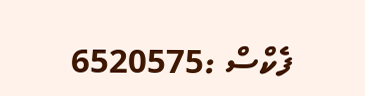ފެކްސް :6520575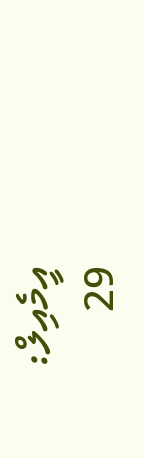އީމެއިލް:
29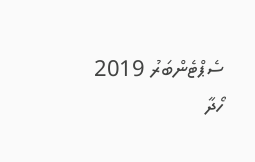ސެޕްޓެންބަރު 2019
ހޯދާ